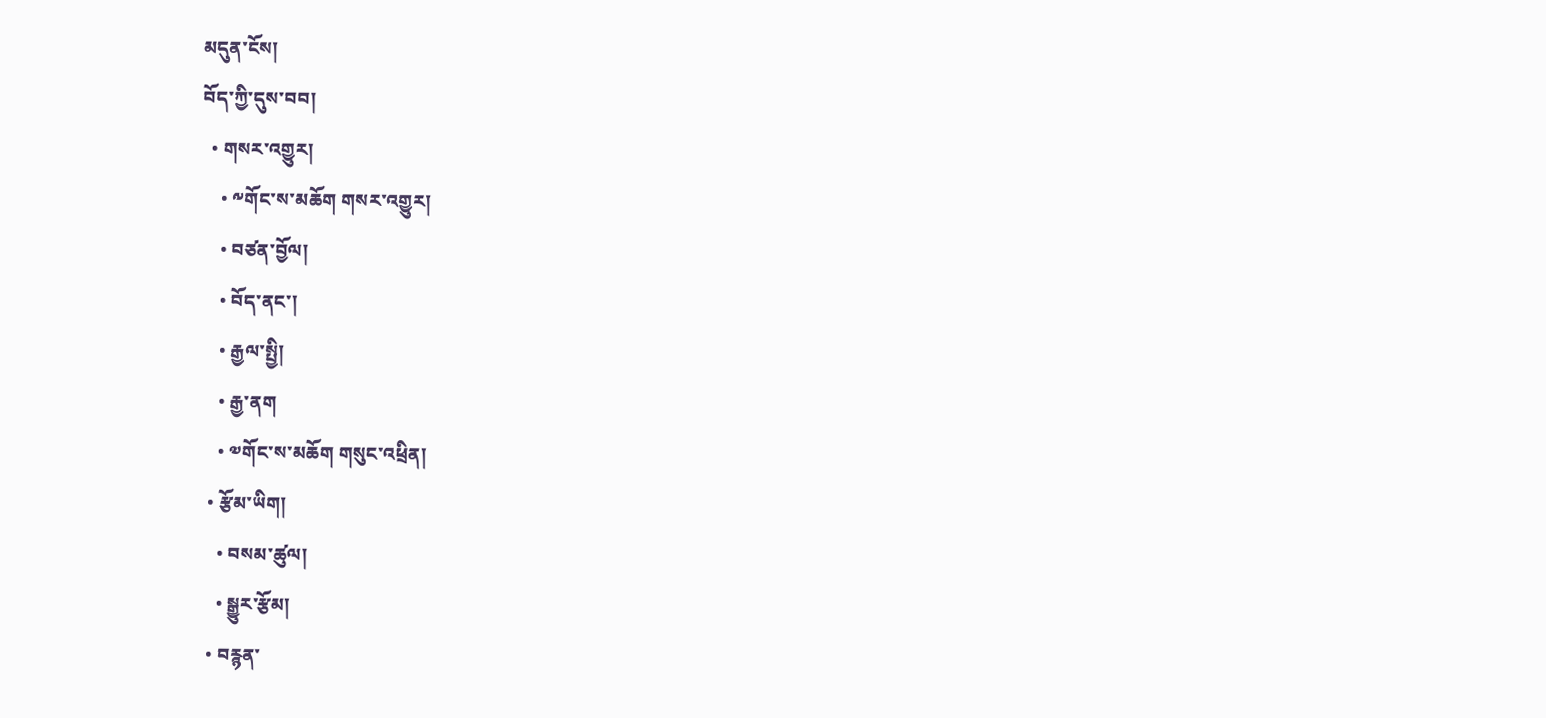མདུན་ངོས།
བོད་ཀྱི་དུས་བབ།
  • གསར་འགྱུར།
    • ༸གོང་ས་མཆོག གསར་འགྱུར།
    • བཙན་བྱོལ།
    • བོད་ནང་།
    • རྒྱལ་སྤྱི།
    • རྒྱ་ནག
    • ༧གོང་ས་མཆོག གསུང་འཕྲིན།
  • རྩོམ་ཡིག།
    • བསམ་ཚུལ།
    • སྒྱུར་རྩོམ།
  • བརྙན་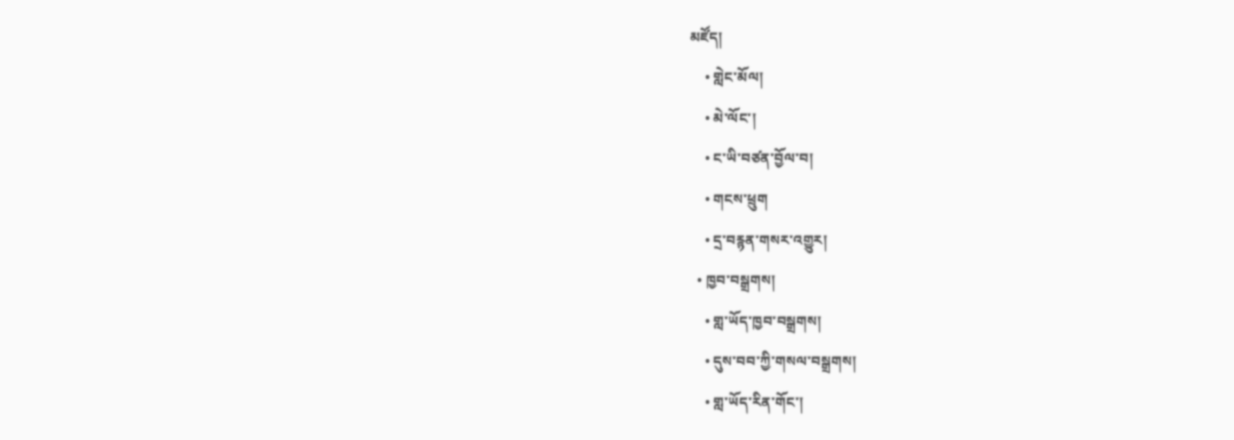མཛོད།
    • གླེང་མོལ།
    • མེ་ལོང་།
    • ང་ཡི་བཙན་བྱོལ་བ།
    • གངས་ཕྲུག
    • དྲ་བརྙན་གསར་འགྱུར།
  • ཁྱབ་བསྒྲགས།
    • གླ་ཡོད་ཁྱབ་བསྒྲགས།
    • དུས་བབ་ཀྱི་གསལ་བསྒྲགས།
    • གླ་ཡོད་རིན་གོང་།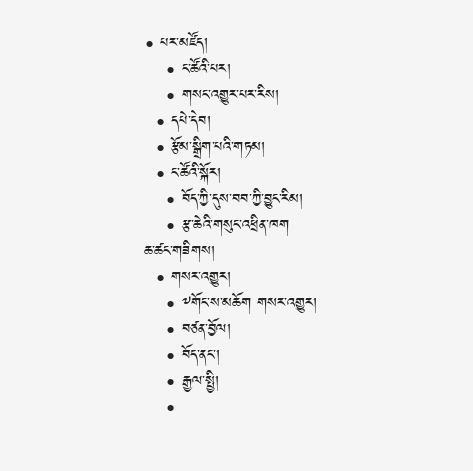• པར་མཛོད།
    • ང་ཚོའི་པར།
    • གསང་འགྱུར་པར་རིས།
  • དཔེ་དེབ།
  • རྩོམ་སྒྲིག་པའི་གཏམ།
  • ང་ཚོའི་སྐོར།
    • བོད་ཀྱི་དུས་བབ་ཀྱི་བྱུང་རིམ།
    • རྩ་ཆེའི་གསུང་འཕྲིན་ཁག
ཆ་ཚང་གཟིགས།
  • གསར་འགྱུར།
    • ༸གོང་ས་མཆོག གསར་འགྱུར།
    • བཙན་བྱོལ།
    • བོད་ནང་།
    • རྒྱལ་སྤྱི།
    •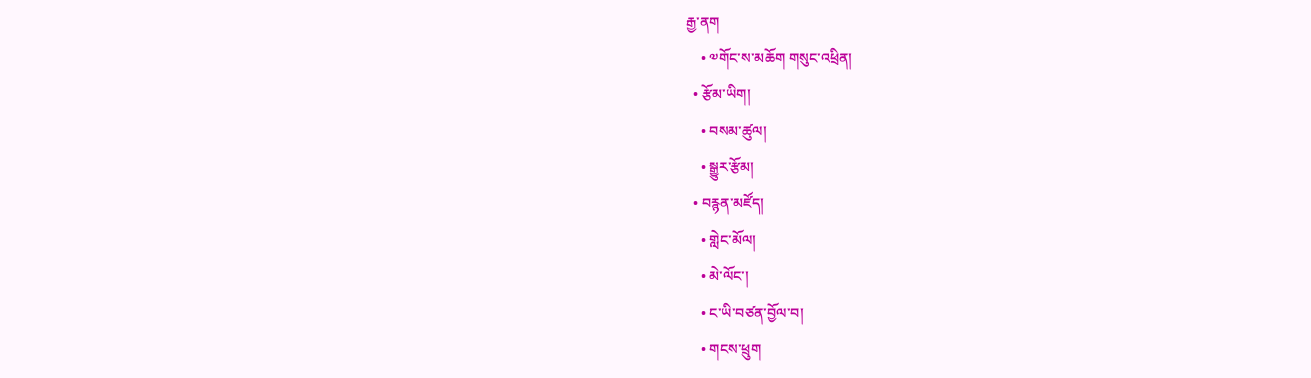རྒྱ་ནག
    • ༧གོང་ས་མཆོག གསུང་འཕྲིན།
  • རྩོམ་ཡིག།
    • བསམ་ཚུལ།
    • སྒྱུར་རྩོམ།
  • བརྙན་མཛོད།
    • གླེང་མོལ།
    • མེ་ལོང་།
    • ང་ཡི་བཙན་བྱོལ་བ།
    • གངས་ཕྲུག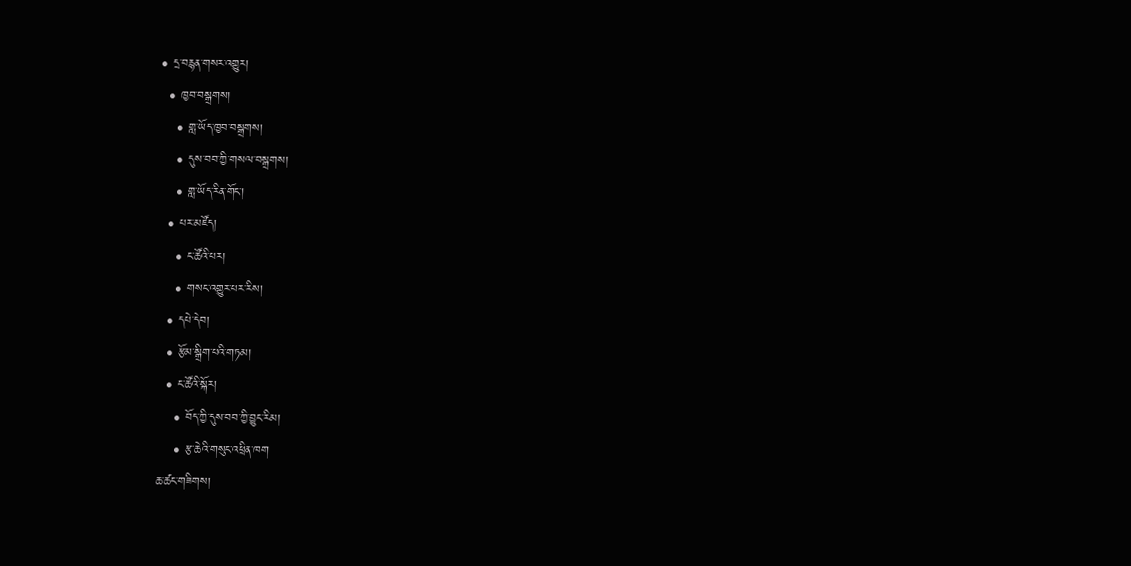• དྲ་བརྙན་གསར་འགྱུར།
  • ཁྱབ་བསྒྲགས།
    • གླ་ཡོད་ཁྱབ་བསྒྲགས།
    • དུས་བབ་ཀྱི་གསལ་བསྒྲགས།
    • གླ་ཡོད་རིན་གོང་།
  • པར་མཛོད།
    • ང་ཚོའི་པར།
    • གསང་འགྱུར་པར་རིས།
  • དཔེ་དེབ།
  • རྩོམ་སྒྲིག་པའི་གཏམ།
  • ང་ཚོའི་སྐོར།
    • བོད་ཀྱི་དུས་བབ་ཀྱི་བྱུང་རིམ།
    • རྩ་ཆེའི་གསུང་འཕྲིན་ཁག
ཆ་ཚང་གཟིགས།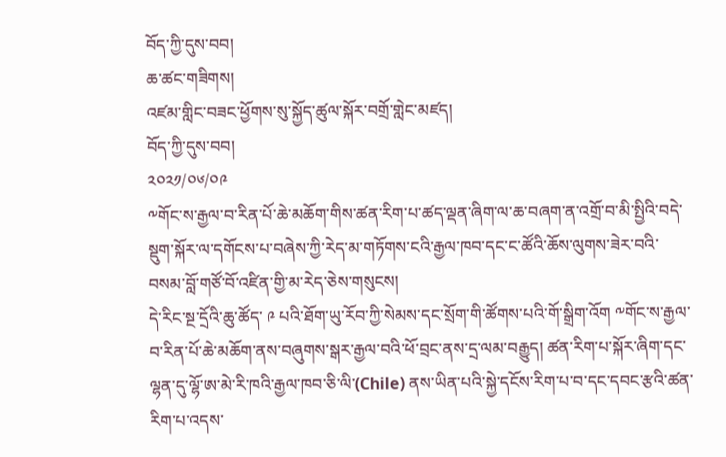བོད་ཀྱི་དུས་བབ།
ཆ་ཚང་གཟིགས།
འཛམ་གླིང་བཟང་ཕྱོགས་སུ་སྐྱོད་ཚུལ་སྐོར་བགྲོ་གླེང་མཛད།
བོད་ཀྱི་དུས་བབ།
༢༠༢༡/༠༦/༠༩
༸གོང་ས་རྒྱལ་བ་རིན་པོ་ཆེ་མཆོག་གིས་ཚན་རིག་པ་ཚད་ལྡན་ཞིག་ལ་ཆ་བཞག་ན་འགྲོ་བ་མི་སྤྱིའི་བདེ་སྡུག་སྐོར་ལ་དགོངས་པ་བཞེས་ཀྱི་རེད་མ་གཏོགས་ངའི་རྒྱལ་ཁབ་དང་ང་ཚོའི་ཆོས་ལུགས་ཟེར་བའི་བསམ་བློ་གཙོ་བོ་འཛིན་གྱི་མ་རེད་ཅེས་གསུངས།
དེ་རིང་སྔ་དྲོའི་ཆུ་ཚོད་ ༩ པའི་ཐོག་ཡུ་རོབ་ཀྱི་སེམས་དང་སྲོག་གི་ཚོགས་པའི་གོ་སྒྲིག་འོག ༸གོང་ས་རྒྱལ་བ་རིན་པོ་ཆེ་མཆོག་ནས་བཞུགས་སྒར་རྒྱལ་བའི་ཕོ་བྲང་ནས་དྲ་ལམ་བརྒྱུད། ཚན་རིག་པ་སྐོར་ཞིག་དང་ལྷན་དུ་ལྷོ་ཨ་མེ་རི་ཁའི་རྒྱལ་ཁབ་ཅི་ལི་(Chile) ནས་ཡིན་པའི་སྐྱེ་དངོས་རིག་པ་བ་དང་དབང་རྩའི་ཚན་རིག་པ་འདས་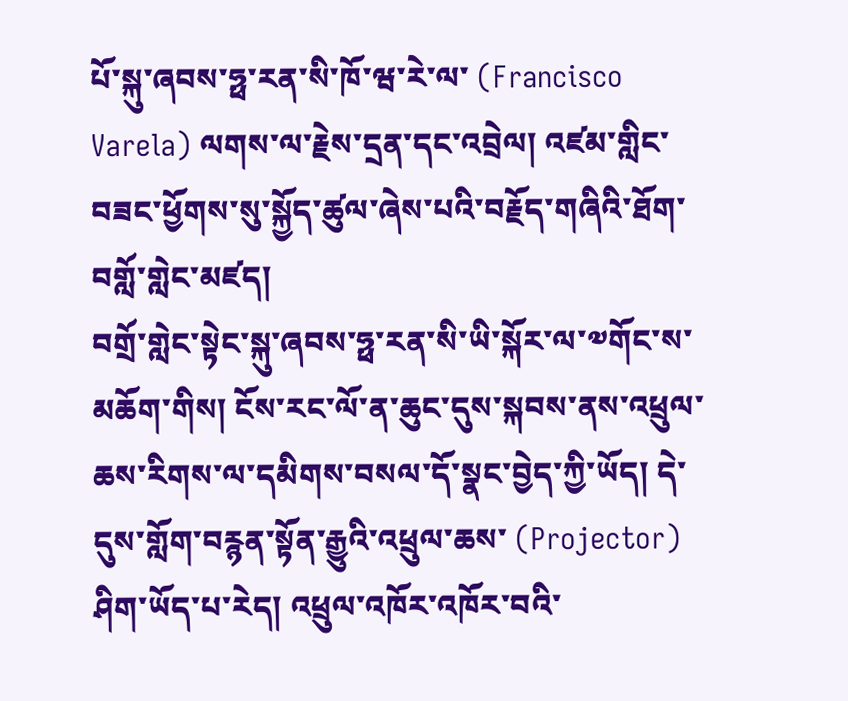པོ་སྐུ་ཞབས་ཧྥ་རན་སི་ཁོ་ཝ་རེ་ལ་ (Francisco Varela) ལགས་ལ་རྗེས་དྲན་དང་འབྲེལ། འཛམ་གླིང་བཟང་ཕྱོགས་སུ་སྐྱོད་ཚུལ་ཞེས་པའི་བརྗོད་གཞིའི་ཐོག་བགློ་གླེང་མཛད།
བགྲོ་གླེང་སྟེང་སྐུ་ཞབས་ཧྥ་རན་སི་ཡི་སྐོར་ལ་༧གོང་ས་མཆོག་གིས། ངོས་རང་ལོ་ན་ཆུང་དུས་སྐབས་ནས་འཕྲུལ་ཆས་རིགས་ལ་དམིགས་བསལ་དོ་སྣང་བྱེད་ཀྱི་ཡོད། དེ་དུས་གློག་བརྙན་སྟོན་རྒྱུའི་འཕྲུལ་ཆས་ (Projector) ཤིག་ཡོད་པ་རེད། འཕྲུལ་འཁོར་འཁོར་བའི་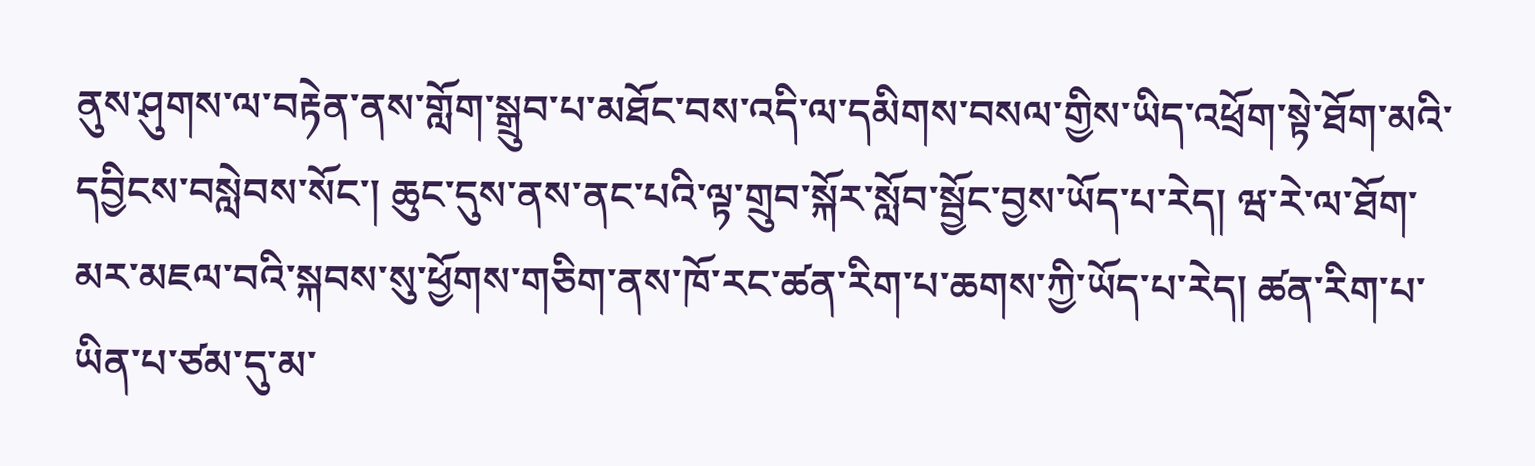ནུས་ཤུགས་ལ་བརྟེན་ནས་གློག་སྒྲུབ་པ་མཐོང་བས་འདི་ལ་དམིགས་བསལ་གྱིས་ཡིད་འཕྲོག་སྟེ་ཐོག་མའི་དབྱིངས་བསླེབས་སོང་། ཆུང་དུས་ནས་ནང་པའི་ལྟ་གྲུབ་སྐོར་སློབ་སྦྱོང་བྱས་ཡོད་པ་རེད། ཝ་རེ་ལ་ཐོག་མར་མཇལ་བའི་སྐབས་སུ་ཕྱོགས་གཅིག་ནས་ཁོ་རང་ཚན་རིག་པ་ཆགས་ཀྱི་ཡོད་པ་རེད། ཚན་རིག་པ་ཡིན་པ་ཙམ་དུ་མ་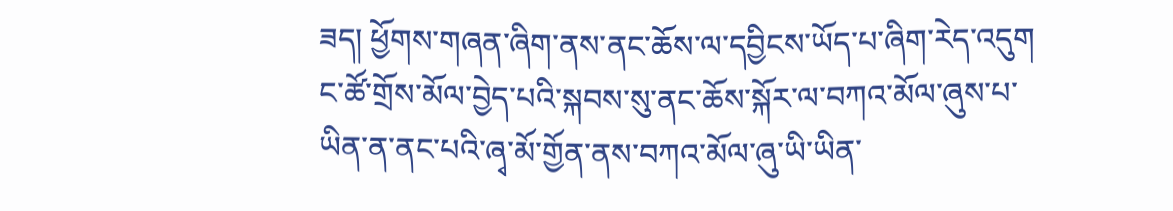ཟད། ཕྱོགས་གཞན་ཞིག་ནས་ནང་ཆོས་ལ་དབྱིངས་ཡོད་པ་ཞིག་རེད་འདུག ང་ཚོ་གྲོས་མོལ་བྱེད་པའི་སྐབས་སུ་ནང་ཆོས་སྐོར་ལ་བཀའ་མོལ་ཞུས་པ་ཡིན་ན་ནང་པའི་ཞྭ་མོ་གྱོན་ནས་བཀའ་མོལ་ཞུ་ཡི་ཡིན་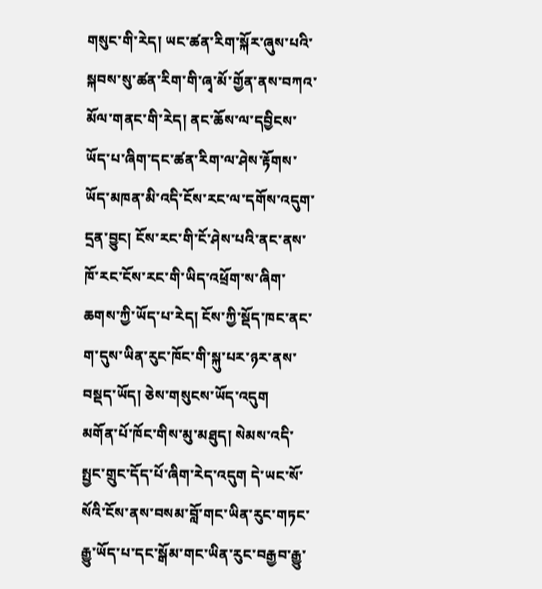གསུང་གི་རེད། ཡང་ཚན་རིག་སྐོར་ཞུས་པའི་སྐབས་སུ་ཚན་རིག་གི་ཞྭ་མོ་གྱོན་ནས་བཀའ་མོལ་གནང་གི་རེད། ནང་ཆོས་ལ་དབྱིངས་ཡོད་པ་ཞིག་དང་ཚན་རིག་ལ་ཤེས་རྟོགས་ཡོད་མཁན་མི་འདི་ངོས་རང་ལ་དགོས་འདུག་དྲན་བྱུང། ངོས་རང་གི་ངོ་ཤེས་པའི་ནང་ནས་ཁོ་རང་ངོས་རང་གི་ཡིད་འཕྲོག་ས་ཞིག་ཆགས་ཀྱི་ཡོད་པ་རེད། ངོས་ཀྱི་སྡོད་ཁང་ནང་ག་དུས་ཡིན་རུང་ཁོང་གི་སྐུ་པར་ཉར་ནས་བསྡད་ཡོད། ཅེས་གསུངས་ཡོད་འདུག
མགོན་པོ་ཁོང་གིས་མུ་མཐུད། སེམས་འདི་སྤྱང་གྲུང་དོད་པོ་ཞིག་རེད་འདུག དེ་ཡང་སོ་སོའི་ངོས་ནས་བསམ་བློ་གང་ཡིན་རུང་གཏང་རྒྱུ་ཡོད་པ་དང་སྒོམ་གང་ཡིན་རུང་བརྒྱབ་རྒྱུ་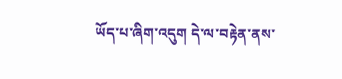ཡོད་པ་ཞིག་འདུག དེ་ལ་བརྟེན་ནས་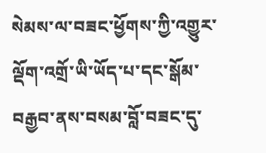སེམས་ལ་བཟང་ཕྱོགས་ཀྱི་འགྱུར་ལྡོག་འགྲོ་ཡི་ཡོད་པ་དང་སྒོམ་བརྒྱབ་ནས་བསམ་བློ་བཟང་དུ་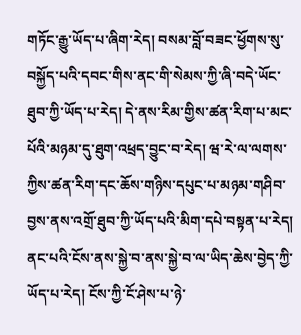གཏོང་རྒྱུ་ཡོད་པ་ཞིག་རེད། བསམ་བློ་བཟང་ཕྱོགས་སུ་བསྐྱོད་པའི་དབང་གིས་ནང་གི་སེམས་ཀྱི་ཞི་བདེ་ཡོང་ཐུབ་ཀྱི་ཡོད་པ་རེད། དེ་ནས་རིམ་གྱིས་ཚན་རིག་པ་མང་པོའི་མཉམ་དུ་ཐུག་འཕྲད་བྱུང་བ་རེད། ཝ་རེ་ལ་ལགས་ཀྱིས་ཚན་རིག་དང་ཆོས་གཉིས་དཔུང་པ་མཉམ་གཤིབ་བྱས་ནས་འགྲོ་ཐུབ་ཀྱི་ཡོད་པའི་མིག་དཔེ་བསྟན་པ་རེད། ནང་པའི་ངོས་ནས་སྐྱེ་བ་ནས་སྐྱེ་བ་ལ་ཡིད་ཆེས་བྱེད་ཀྱི་ཡོད་པ་རེད། ངོས་ཀྱི་ངོ་ཤེས་པ་ཉེ་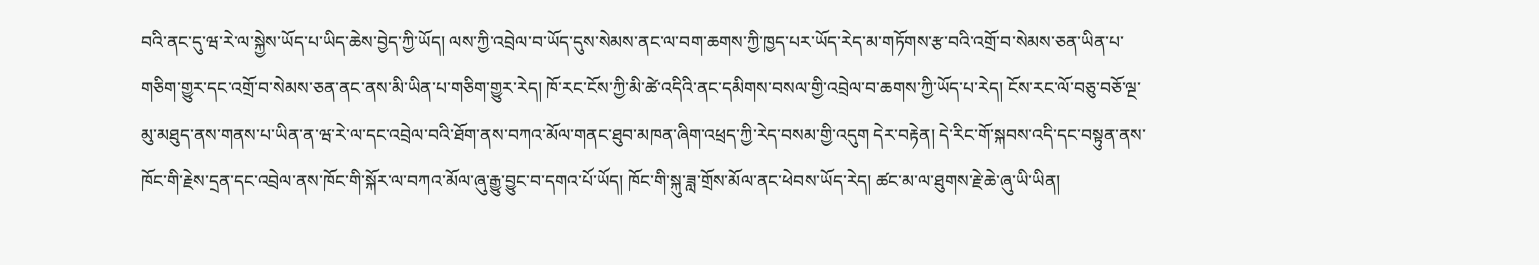བའི་ནང་དུ་ཝ་རེ་ལ་སྐྱེས་ཡོད་པ་ཡིད་ཆེས་བྱེད་ཀྱི་ཡོད། ལས་ཀྱི་འབྲེལ་བ་ཡོད་དུས་སེམས་ནང་ལ་བག་ཆགས་ཀྱི་ཁྱད་པར་ཡོད་རེད་མ་གཏོགས་རྩ་བའི་འགྲོ་བ་སེམས་ཅན་ཡིན་པ་གཅིག་གྱུར་དང་འགྲོ་བ་སེམས་ཅན་ནང་ནས་མི་ཡིན་པ་གཅིག་གྱུར་རེད། ཁོ་རང་ངོས་ཀྱི་མི་ཚེ་འདིའི་ནང་དམིགས་བསལ་གྱི་འབྲེལ་བ་ཆགས་ཀྱི་ཡོད་པ་རེད། ངོས་རང་ལོ་བཅུ་བཅོ་ལྔ་མུ་མཐུད་ནས་གནས་པ་ཡིན་ན་ཝ་རེ་ལ་དང་འབྲེལ་བའི་ཐོག་ནས་བཀའ་མོལ་གནང་ཐུབ་མཁན་ཞིག་འཕྲད་ཀྱི་རེད་བསམ་གྱི་འདུག དེར་བརྟེན། དེ་རིང་གོ་སྐབས་འདི་དང་བསྟུན་ནས་ཁོང་གི་རྗེས་དྲན་དང་འབྲེལ་ནས་ཁོང་གི་སྐོར་ལ་བཀའ་མོལ་ཞུ་རྒྱུ་བྱུང་བ་དགའ་པོ་ཡོད། ཁོང་གི་སྐུ་ཟླ་གྲོས་མོལ་ནང་ཕེབས་ཡོད་རེད། ཚང་མ་ལ་ཐུགས་རྗེ་ཆེ་ཞུ་ཡི་ཡིན།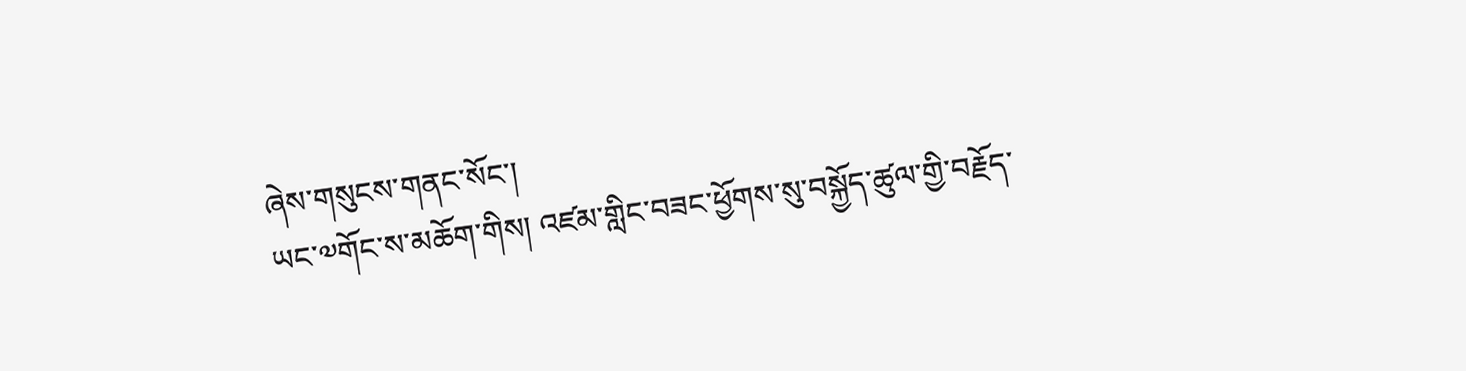ཞེས་གསུངས་གནང་སོང་།
ཡང་༧གོང་ས་མཆོག་གིས། འཛམ་གླིང་བཟང་ཕྱོགས་སུ་བསྐྱོད་ཚུལ་གྱི་བརྗོད་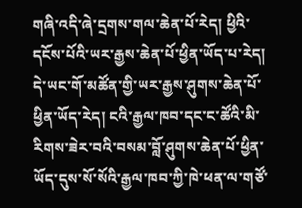གཞི་འདི་ཞེ་དྲགས་གལ་ཆེན་པོ་རེད། ཕྱིའི་དངོས་པོའི་ཡར་རྒྱས་ཆེན་པོ་ཕྱིན་ཡོད་པ་རེད། དེ་ཡང་གོ་མཚོན་གྱི་ཡར་རྒྱས་ཤུགས་ཆེན་པོ་ཕྱིན་ཡོད་རེད། ངའི་རྒྱལ་ཁབ་དང་ང་ཚོའི་མི་རིགས་ཟེར་བའི་བསམ་བློ་ཤུགས་ཆེན་པོ་ཕྱིན་ཡོད་དུས་སོ་སོའི་རྒྱལ་ཁབ་ཀྱི་ཁེ་ཕན་ལ་གཙོ་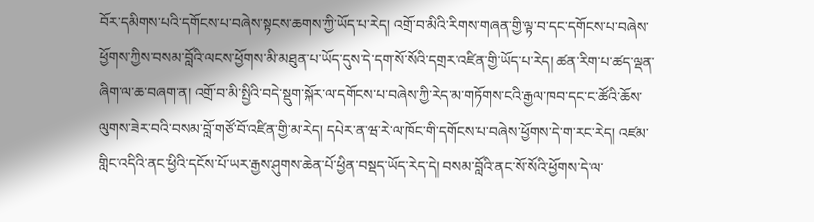བོར་དམིགས་པའི་དགོངས་པ་བཞེས་སྟངས་ཆགས་ཀྱི་ཡོད་པ་རེད། འགྲོ་བ་མིའི་རིགས་གཞན་གྱི་ལྟ་བ་དང་དགོངས་པ་བཞེས་ཕྱོགས་ཀྱིས་བསམ་བློའི་ལངས་ཕྱོགས་མི་མཐུན་པ་ཡོད་དུས་དེ་དག་སོ་སོའི་དགྲར་འཛིན་གྱི་ཡོད་པ་རེད། ཚན་རིག་པ་ཚད་ལྡན་ཞིག་ལ་ཆ་བཞག་ན། འགྲོ་བ་མི་སྤྱིའི་བདེ་སྡུག་སྐོར་ལ་དགོངས་པ་བཞེས་ཀྱི་རེད་མ་གཏོགས་ངའི་རྒྱལ་ཁབ་དང་ང་ཚོའི་ཆོས་ལུགས་ཟེར་བའི་བསམ་བློ་གཙོ་བོ་འཛིན་གྱི་མ་རེད། དཔེར་ན་ཝ་རེ་ལ་ཁོང་གི་དགོངས་པ་བཞེས་ཕྱོགས་དེ་ག་རང་རེད། འཛམ་གླིང་འདིའི་ནང་ཕྱིའི་དངོས་པོ་ཡར་རྒྱས་ཤུགས་ཆེན་པོ་ཕྱིན་བསྡད་ཡོད་རེད་དེ། བསམ་བློའི་ནང་སོ་སོའི་ཕྱོགས་དེ་ལ་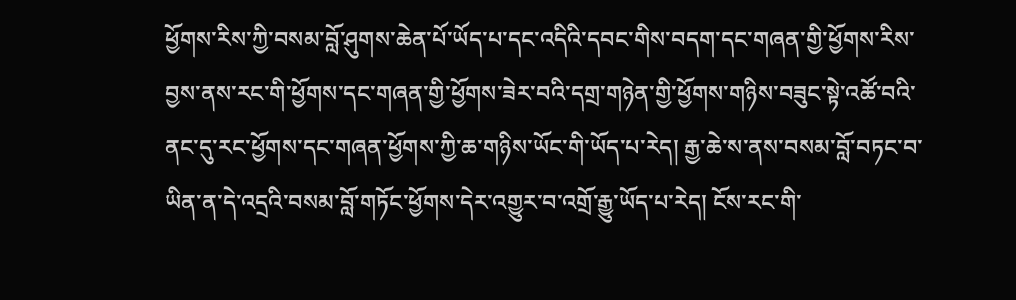ཕྱོགས་རིས་ཀྱི་བསམ་བློ་ཤུགས་ཆེན་པོ་ཡོད་པ་དང་འདིའི་དབང་གིས་བདག་དང་གཞན་གྱི་ཕྱོགས་རིས་བྱས་ནས་རང་གི་ཕྱོགས་དང་གཞན་གྱི་ཕྱོགས་ཟེར་བའི་དགྲ་གཉེན་གྱི་ཕྱོགས་གཉིས་བཟུང་སྟེ་འཚོ་བའི་ནང་དུ་རང་ཕྱོགས་དང་གཞན་ཕྱོགས་ཀྱི་ཆ་གཉིས་ཡོང་གི་ཡོད་པ་རེད། རྒྱ་ཆེ་ས་ནས་བསམ་བློ་བཏང་བ་ཡིན་ན་དེ་འདྲའི་བསམ་བློ་གཏོང་ཕྱོགས་དེར་འགྱུར་བ་འགྲོ་རྒྱུ་ཡོད་པ་རེད། ངོས་རང་གི་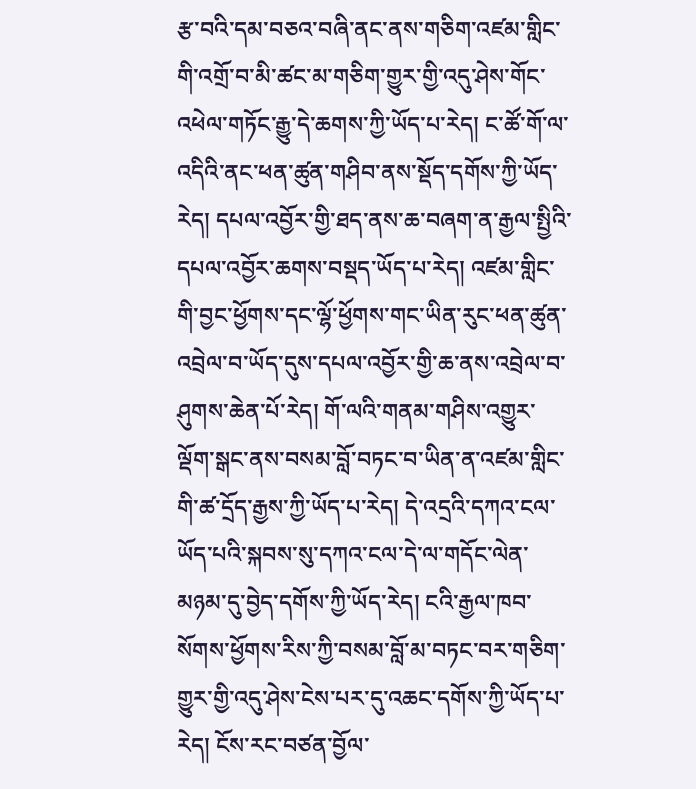རྩ་བའི་དམ་བཅའ་བཞི་ནང་ནས་གཅིག་འཛམ་གླིང་གི་འགྲོ་བ་མི་ཚང་མ་གཅིག་གྱུར་གྱི་འདུ་ཤེས་གོང་འཕེལ་གཏོང་རྒྱུ་དེ་ཆགས་ཀྱི་ཡོད་པ་རེད། ང་ཚོ་གོ་ལ་འདིའི་ནང་ཕན་ཚུན་གཤིབ་ནས་སྡོད་དགོས་ཀྱི་ཡོད་རེད། དཔལ་འབྱོར་གྱི་ཐད་ནས་ཆ་བཞག་ན་རྒྱལ་སྤྱིའི་དཔལ་འབྱོར་ཆགས་བསྡད་ཡོད་པ་རེད། འཛམ་གླིང་གི་བྱང་ཕྱོགས་དང་ལྷོ་ཕྱོགས་གང་ཡིན་རུང་ཕན་ཚུན་འབྲེལ་བ་ཡོད་དུས་དཔལ་འབྱོར་གྱི་ཆ་ནས་འབྲེལ་བ་ཤུགས་ཆེན་པོ་རེད། གོ་ལའི་གནམ་གཤིས་འགྱུར་ལྡོག་སྒང་ནས་བསམ་བློ་བཏང་བ་ཡིན་ན་འཛམ་གླིང་གི་ཚ་དྲོད་རྒྱས་ཀྱི་ཡོད་པ་རེད། དེ་འདྲའི་དཀའ་ངལ་ཡོད་པའི་སྐབས་སུ་དཀའ་ངལ་དེ་ལ་གདོང་ལེན་མཉམ་དུ་བྱེད་དགོས་ཀྱི་ཡོད་རེད། ངའི་རྒྱལ་ཁབ་སོགས་ཕྱོགས་རིས་ཀྱི་བསམ་བློ་མ་བཏང་བར་གཅིག་གྱུར་གྱི་འདུ་ཤེས་ངེས་པར་དུ་འཆང་དགོས་ཀྱི་ཡོད་པ་རེད། ངོས་རང་བཙན་བྱོལ་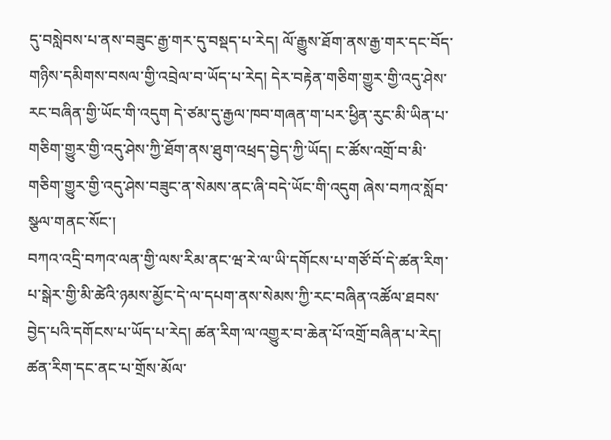དུ་བསླེབས་པ་ནས་བཟུང་རྒྱ་གར་དུ་བསྡད་པ་རེད། ལོ་རྒྱུས་ཐོག་ནས་རྒྱ་གར་དང་བོད་གཉིས་དམིགས་བསལ་གྱི་འབྲེལ་བ་ཡོད་པ་རེད། དེར་བརྟེན་གཅིག་གྱུར་གྱི་འདུ་ཤེས་རང་བཞིན་གྱི་ཡོང་གི་འདུག དེ་ཙམ་དུ་རྒྱལ་ཁབ་གཞན་ག་པར་ཕྱིན་རུང་མི་ཡིན་པ་གཅིག་གྱུར་གྱི་འདུ་ཤེས་ཀྱི་ཐོག་ནས་ཐུག་འཕྲད་བྱེད་ཀྱི་ཡོད། ང་ཚོས་འགྲོ་བ་མི་གཅིག་གྱུར་གྱི་འདུ་ཤེས་བཟུང་ན་སེམས་ནང་ཞི་བདེ་ཡོང་གི་འདུག ཞེས་བཀའ་སློབ་སྩལ་གནང་སོང་།
བཀའ་འདྲི་བཀའ་ལན་གྱི་ལས་རིམ་ནང་ཝ་རེ་ལ་ཡི་དགོངས་པ་གཙོ་བོ་དེ་ཚན་རིག་པ་སྒེར་གྱི་མི་ཚེའི་ཉམས་མྱོང་དེ་ལ་དཔག་ནས་སེམས་ཀྱི་རང་བཞིན་འཚོལ་ཐབས་བྱེད་པའི་དགོངས་པ་ཡོད་པ་རེད། ཚན་རིག་ལ་འགྱུར་བ་ཆེན་པོ་འགྲོ་བཞིན་པ་རེད། ཚན་རིག་དང་ནང་པ་གྲོས་མོལ་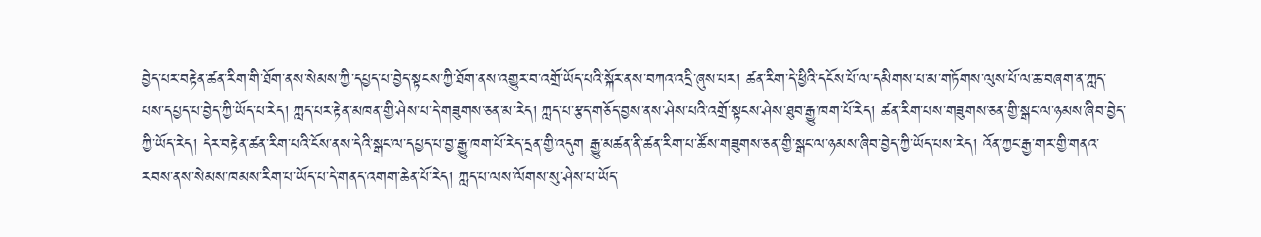བྱེད་པར་བརྟེན་ཚན་རིག་གི་ཐོག་ནས་སེམས་ཀྱི་དཔྱད་པ་བྱེད་སྟངས་ཀྱི་ཐོག་ནས་འགྱུར་བ་འགྲོ་ཡོད་པའི་སྐོར་ནས་བཀའ་འདྲི་ཞུས་པར། ཚན་རིག་དེ་ཕྱིའི་དངོས་པོ་ལ་དམིགས་པ་མ་གཏོགས་ལུས་པོ་ལ་ཆ་བཞག་ན་ཀླད་པས་དཔྱད་པ་བྱེད་ཀྱི་ཡོད་པ་རེད། ཀླད་པར་རྟེན་མཁན་གྱི་ཤེས་པ་དེ་གཟུགས་ཅན་མ་རེད། ཀླད་པ་རྩད་གཅོད་བྱས་ནས་ཤེས་པའི་འགྲོ་སྟངས་ཤེས་ཐུབ་རྒྱུ་ཁག་པོ་རེད། ཚན་རིག་པས་གཟུགས་ཅན་གྱི་སྒང་ལ་ཉམས་ཞིབ་བྱེད་ཀྱི་ཡོད་རེད། དེར་བརྟེན་ཚན་རིག་པའི་ངོས་ནས་དེའི་སྒང་ལ་དཔྱད་པ་བྱ་རྒྱུ་ཁག་པོ་རེད་དྲན་གྱི་འདུག རྒྱུ་མཚན་ནི་ཚན་རིག་པ་ཚོས་གཟུགས་ཅན་གྱི་སྒང་ལ་ཉམས་ཞིབ་བྱེད་ཀྱི་ཡོད་པས་རེད། འོན་ཀྱང་རྒྱ་གར་གྱི་གནའ་རབས་ནས་སེམས་ཁམས་རིག་པ་ཡོད་པ་དེ་གནད་འགག་ཆེན་པོ་རེད། ཀླད་པ་ལས་ལོགས་སུ་ཤེས་པ་ཡོད་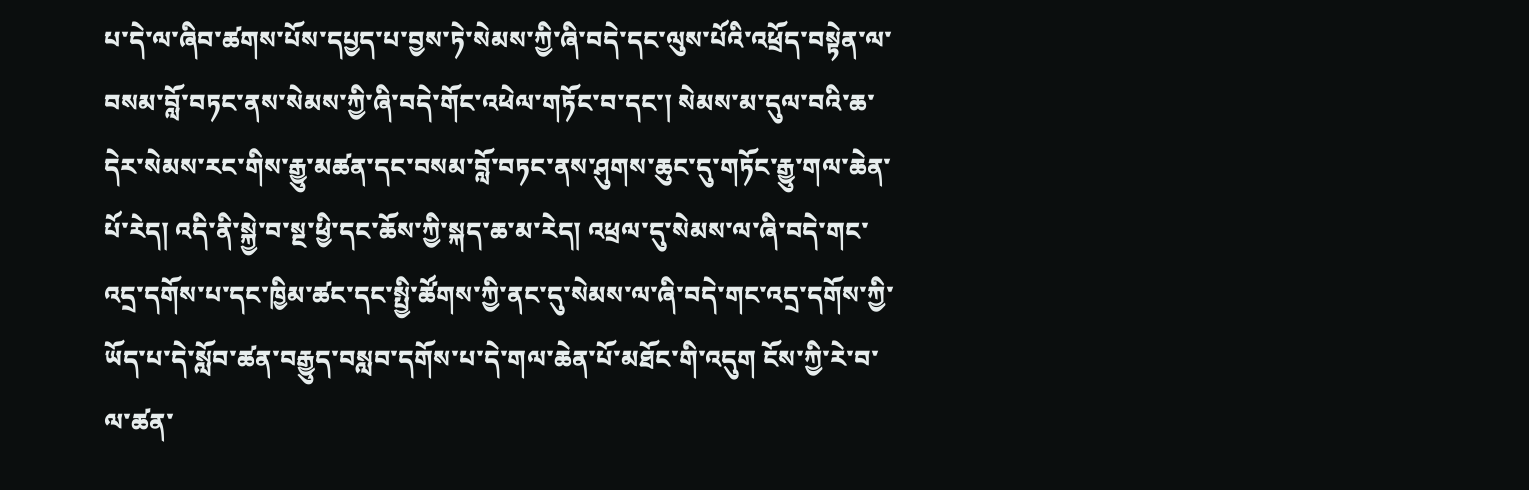པ་དེ་ལ་ཞིབ་ཚགས་པོས་དཔྱད་པ་བྱས་ཏེ་སེམས་ཀྱི་ཞི་བདེ་དང་ལུས་པོའི་འཕྲོད་བསྟེན་ལ་བསམ་བློ་བཏང་ནས་སེམས་ཀྱི་ཞི་བདེ་གོང་འཕེལ་གཏོང་བ་དང་། སེམས་མ་དུལ་བའི་ཆ་དེར་སེམས་རང་གིས་རྒྱུ་མཚན་དང་བསམ་བློ་བཏང་ནས་ཤུགས་ཆུང་དུ་གཏོང་རྒྱུ་གལ་ཆེན་པོ་རེད། འདི་ནི་སྐྱེ་བ་སྔ་ཕྱི་དང་ཆོས་ཀྱི་སྐད་ཆ་མ་རེད། འཕྲལ་དུ་སེམས་ལ་ཞི་བདེ་གང་འདྲ་དགོས་པ་དང་ཁྱིམ་ཚང་དང་སྤྱི་ཚོགས་ཀྱི་ནང་དུ་སེམས་ལ་ཞི་བདེ་གང་འདྲ་དགོས་ཀྱི་ཡོད་པ་དེ་སློབ་ཚན་བརྒྱུད་བསླབ་དགོས་པ་དེ་གལ་ཆེན་པོ་མཐོང་གི་འདུག ངོས་ཀྱི་རེ་བ་ལ་ཚན་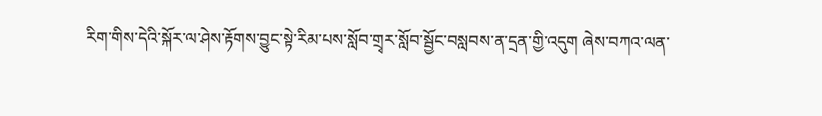རིག་གིས་དེའི་སྐོར་ལ་ཤེས་རྟོགས་བྱུང་སྟེ་རིམ་པས་སློབ་གྲྭར་སློབ་སྦྱོང་བསླབས་ན་དྲན་གྱི་འདུག ཞེས་བཀའ་ལན་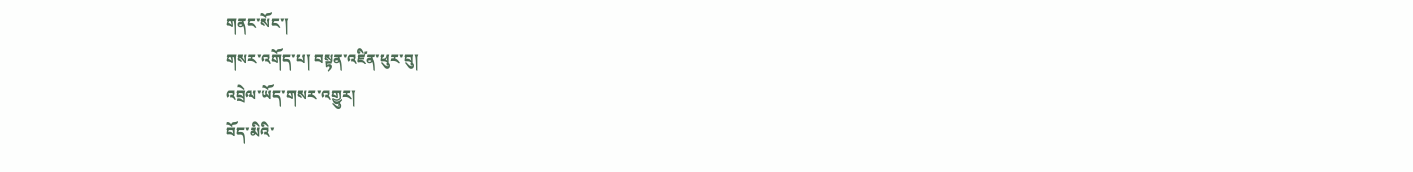གནང་སོང་།
གསར་འགོད་པ། བསྟན་འཛིན་ཕུར་བུ།
འབྲེལ་ཡོད་གསར་འགྱུར།
བོད་མིའི་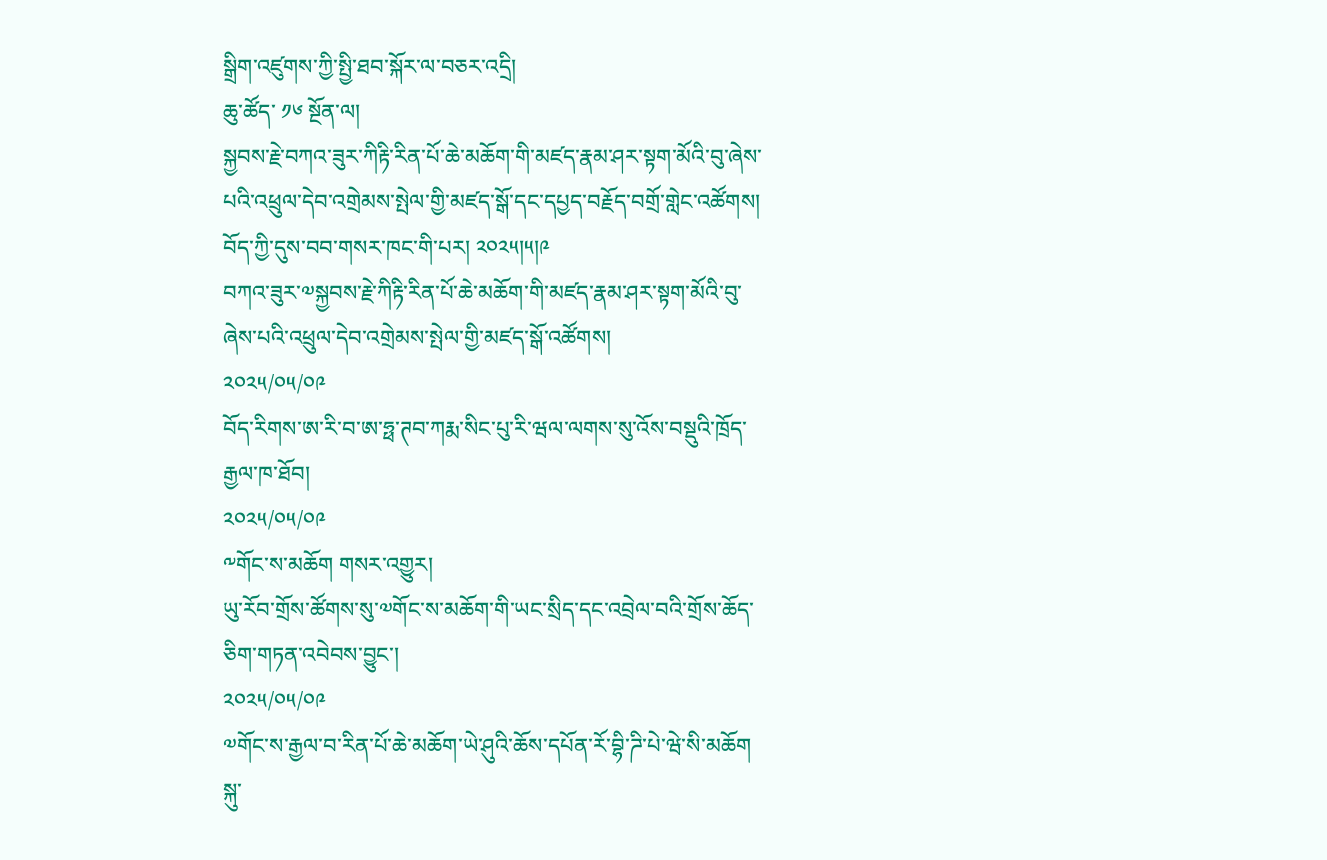སྒྲིག་འཛུགས་ཀྱི་སྤྱི་ཐབ་སྐོར་ལ་བཅར་འདྲི།
ཆུ་ཚོད་ ༡༦ སྔོན་ལ།
སྐྱབས་རྗེ་བཀའ་ཟུར་ཀིརྟི་རིན་པོ་ཆེ་མཆོག་གི་མཛད་རྣམ་ཤར་སྟག་མོའི་བུ་ཞེས་པའི་འཕྲུལ་དེབ་འགྲེམས་སྤེལ་གྱི་མཛད་སྒོ་དང་དཔྱད་བརྗོད་བགྲོ་གླེང་འཚོགས། བོད་ཀྱི་དུས་བབ་གསར་ཁང་གི་པར། ༢༠༢༥།༥།༩
བཀའ་ཟུར་༧སྐྱབས་རྗེ་ཀིརྟི་རིན་པོ་ཆེ་མཆོག་གི་མཛད་རྣམ་ཤར་སྟག་མོའི་བུ་ཞེས་པའི་འཕྲུལ་དེབ་འགྲེམས་སྤེལ་གྱི་མཛད་སྒོ་འཚོགས།
༢༠༢༥/༠༥/༠༩
བོད་རིགས་ཨ་རི་བ་ཨ་ཧྥ་ཊབ་ཀརྨ་སིང་པུ་རི་ཝལ་ལགས་སུ་འོས་བསྡུའི་ཁྲོད་རྒྱལ་ཁ་ཐོབ།
༢༠༢༥/༠༥/༠༩
༸གོང་ས་མཆོག གསར་འགྱུར།
ཡུ་རོབ་གྲོས་ཚོགས་སུ་༧གོང་ས་མཆོག་གི་ཡང་སྲིད་དང་འབྲེལ་བའི་གྲོས་ཆོད་ཅིག་གཏན་འབེབས་བྱུང་།
༢༠༢༥/༠༥/༠༩
༧གོང་ས་རྒྱལ་བ་རིན་པོ་ཆེ་མཆོག་ཡེ་ཤུའི་ཆོས་དཔོན་རོ་བྷི་ཌི་པེ་ཝེ་སི་མཆོག སྐུ་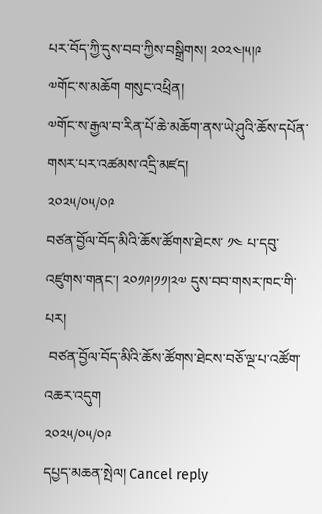པར་བོད་ཀྱི་དུས་བབ་ཀྱིས་བསྒྲིགས། ༢༠༢༤།༥།༩
༧གོང་ས་མཆོག གསུང་འཕྲིན།
༧གོང་ས་རྒྱལ་བ་རིན་པོ་ཆེ་མཆོག་ནས་ཡེ་ཤུའི་ཆོས་དཔོན་གསར་པར་འཚམས་འདྲི་མཛད།
༢༠༢༥/༠༥/༠༩
བཙན་བྱོལ་བོད་མིའི་ཆོས་ཚོགས་ཐེངས་ ༡༤ པ་དབུ་འཛུགས་གནང་། ༢༠༡༩།༡༡།༢༧ དུས་བབ་གསར་ཁང་གི་པར།
 བཙན་བྱོལ་བོད་མིའི་ཆོས་ཚོགས་ཐེངས་བཅོ་ལྔ་པ་འཚོག་འཆར་འདུག
༢༠༢༥/༠༥/༠༩
དཔྱད་མཆན་སྤེལ། Cancel reply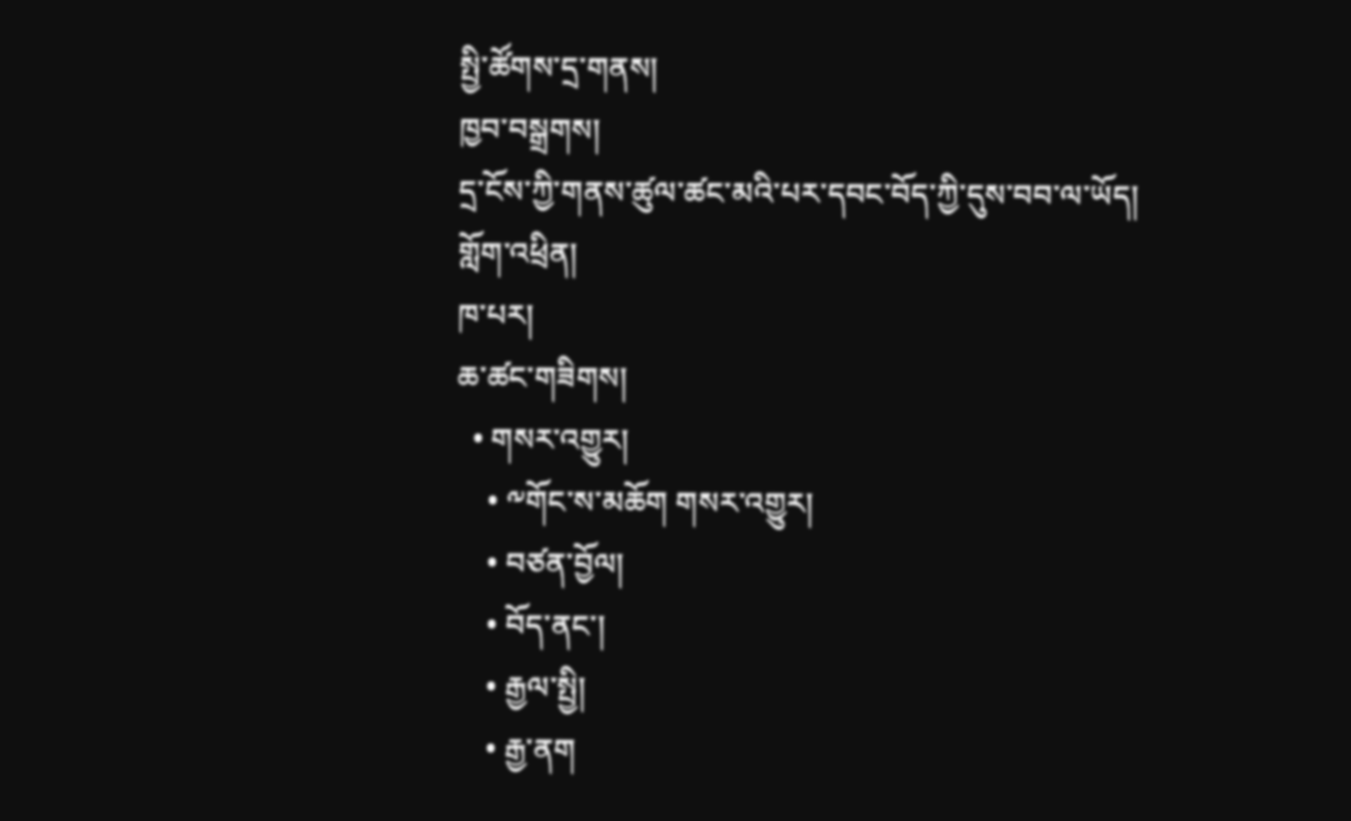སྤྱི་ཚོགས་དྲ་གནས།
ཁྱབ་བསྒྲགས།
དྲ་ངོས་ཀྱི་གནས་ཚུལ་ཚང་མའི་པར་དབང་བོད་ཀྱི་དུས་བབ་ལ་ཡོད།
གློག་འཕྲིན།
ཁ་པར།
ཆ་ཚང་གཟིགས།
  • གསར་འགྱུར།
    • ༸གོང་ས་མཆོག གསར་འགྱུར།
    • བཙན་བྱོལ།
    • བོད་ནང་།
    • རྒྱལ་སྤྱི།
    • རྒྱ་ནག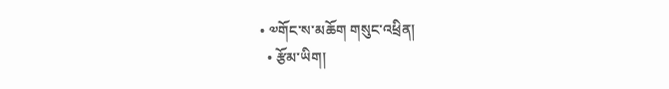• ༧གོང་ས་མཆོག གསུང་འཕྲིན།
  • རྩོམ་ཡིག།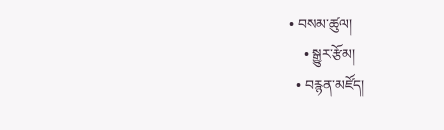• བསམ་ཚུལ།
    • སྒྱུར་རྩོམ།
  • བརྙན་མཛོད།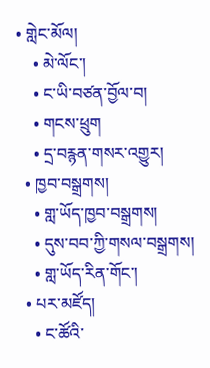• གླེང་མོལ།
    • མེ་ལོང་།
    • ང་ཡི་བཙན་བྱོལ་བ།
    • གངས་ཕྲུག
    • དྲ་བརྙན་གསར་འགྱུར།
  • ཁྱབ་བསྒྲགས།
    • གླ་ཡོད་ཁྱབ་བསྒྲགས།
    • དུས་བབ་ཀྱི་གསལ་བསྒྲགས།
    • གླ་ཡོད་རིན་གོང་།
  • པར་མཛོད།
    • ང་ཚོའི་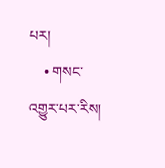པར།
    • གསང་འགྱུར་པར་རིས།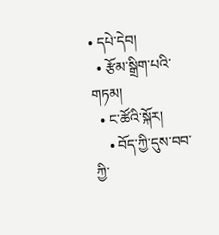• དཔེ་དེབ།
  • རྩོམ་སྒྲིག་པའི་གཏམ།
  • ང་ཚོའི་སྐོར།
    • བོད་ཀྱི་དུས་བབ་ཀྱི་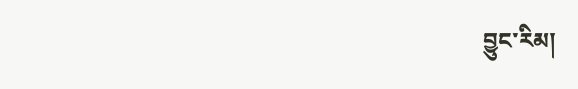བྱུང་རིམ།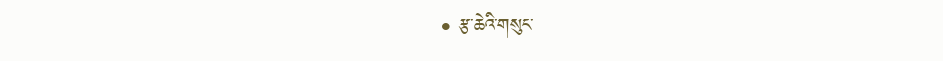• རྩ་ཆེའི་གསུང་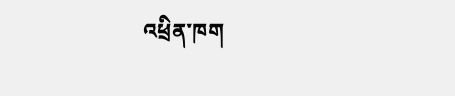འཕྲིན་ཁག